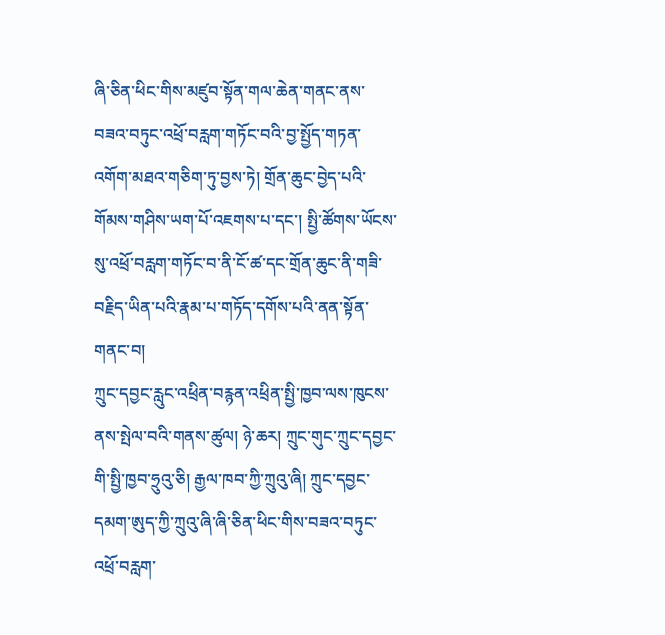ཞི་ཅིན་ཕིང་གིས་མཛུབ་སྟོན་གལ་ཆེན་གནང་ནས་བཟའ་བཏུང་འཕྲོ་བརླག་གཏོང་བའི་བྱ་སྤྱོད་གཏན་འགོག་མཐའ་གཅིག་ཏུ་བྱས་ཏེ། གྲོན་ཆུང་བྱེད་པའི་གོམས་གཤིས་ཡག་པོ་འཇགས་པ་དང་། སྤྱི་ཚོགས་ཡོངས་སུ་འཕྲོ་བརླག་གཏོང་བ་ནི་ངོ་ཚ་དང་གྲོན་ཆུང་ནི་གཟི་བརྗིད་ཡིན་པའི་རྣམ་པ་གཏོད་དགོས་པའི་ནན་སྟོན་གནང་བ།
ཀྲུང་དབྱང་རླུང་འཕྲིན་བརྙན་འཕྲིན་སྤྱི་ཁྱབ་ལས་ཁུངས་ནས་སྤེལ་བའི་གནས་ཚུལ། ཉེ་ཆར། ཀྲུང་གུང་ཀྲུང་དབྱང་གི་སྤྱི་ཁྱབ་ཧྲུའུ་ཅི། རྒྱལ་ཁབ་ཀྱི་ཀྲུའུ་ཞི། ཀྲུང་དབྱང་དམག་ཨུད་ཀྱི་ཀྲུའུ་ཞི་ཞི་ཅིན་ཕིང་གིས་བཟའ་བཏུང་འཕྲོ་བརླག་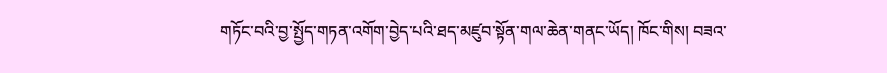གཏོང་བའི་བྱ་སྤྱོད་གཏན་འགོག་བྱེད་པའི་ཐད་མཛུབ་སྟོན་གལ་ཆེན་གནང་ཡོད། ཁོང་གིས། བཟའ་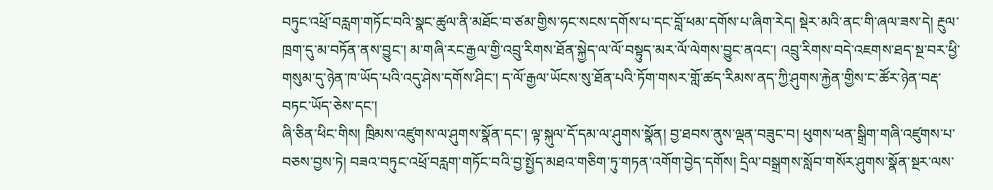བཏུང་འཕྲོ་བརླག་གཏོང་བའི་སྣང་ཚུལ་ནི་མཐོང་བ་ཙམ་གྱིས་ཧང་སངས་དགོས་པ་དང་བློ་ཕམ་དགོས་པ་ཞིག་རེད། སྡེར་མའི་ནང་གི་ཞལ་ཟས་དེ། རྔུལ་ཁྲག་དུ་མ་བཏོན་ནས་བྱུང་། མ་གཞི་རང་རྒྱལ་གྱི་འབྲུ་རིགས་ཐོན་སྐྱེད་ལ་ལོ་བསྟུད་མར་ལོ་ལེགས་བྱུང་ནའང་། འབྲུ་རིགས་བདེ་འཇགས་ཐད་སྔ་བར་ཕྱི་གསུམ་དུ་ཉེན་ཁ་ཡོད་པའི་འདུ་ཤེས་དགོས་ཤིང་། ད་ལོ་རྒྱལ་ཡོངས་སུ་ཐོན་པའི་ཏོག་གསར་གློ་ཚད་རིམས་ནད་ཀྱི་ཤུགས་རྐྱེན་གྱིས་ང་ཚོར་ཉེན་བརྡ་བཏང་ཡོད་ཅེས་དང་།
ཞི་ཅིན་ཕིང་གིས། ཁྲིམས་འཛུགས་ལ་ཤུགས་སྣོན་དང་། ལྟ་སྐུལ་དོ་དམ་ལ་ཤུགས་སྣོན། བྱ་ཐབས་ནུས་ལྡན་བཟུང་བ། ཕུགས་ཕན་སྒྲིག་གཞི་འཛུགས་པ་བཅས་བྱས་ཏེ། བཟའ་བཏུང་འཕྲོ་བརླག་གཏོང་བའི་བྱ་སྤྱོད་མཐའ་གཅིག་ཏུ་གཏན་འགོག་བྱེད་དགོས། དྲིལ་བསྒྲགས་སློབ་གསོར་ཤུགས་སྣོན་སྔར་ལས་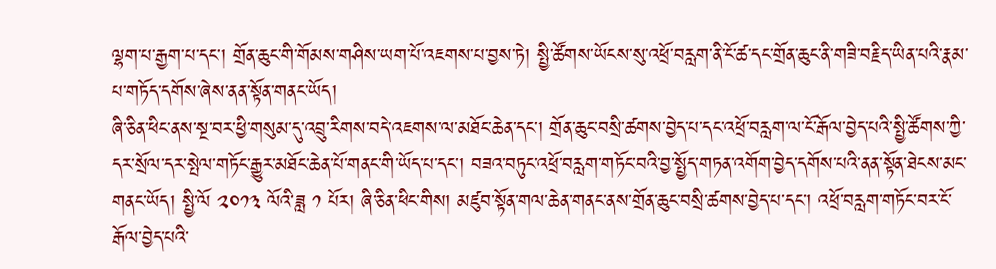ལྷག་པ་རྒྱག་པ་དང་། གྲོན་ཆུང་གི་གོམས་གཤིས་ཡག་པོ་འཇགས་པ་བྱས་ཏེ། སྤྱི་ཚོགས་ཡོངས་སུ་འཕྲོ་བརླག་ནི་ངོ་ཚ་དང་གྲོན་ཆུང་ནི་གཟི་བརྗིད་ཡིན་པའི་རྣམ་པ་གཏོད་དགོས་ཞེས་ནན་སྟོན་གནང་ཡོད།
ཞི་ཅིན་ཕིང་ནས་སྔ་བར་ཕྱི་གསུམ་དུ་འབྲུ་རིགས་བདེ་འཇགས་ལ་མཐོང་ཆེན་དང་། གྲོན་ཆུང་བསྲི་ཚགས་བྱེད་པ་དང་འཕྲོ་བརླག་ལ་ངོ་རྒོལ་བྱེད་པའི་སྤྱི་ཚོགས་ཀྱི་དར་སྲོལ་དར་སྤེལ་གཏོང་རྒྱུར་མཐོང་ཆེན་པོ་གནང་གི་ཡོད་པ་དང་། བཟའ་བཏུང་འཕྲོ་བརླག་གཏོང་བའི་བྱ་སྤྱོད་གཏན་འགོག་བྱེད་དགོས་པའི་ནན་སྟོན་ཐེངས་མང་གནང་ཡོད། སྤྱི་ལོ ༢༠༡༣ ལོའི་ཟླ ༡ པོར། ཞི་ཅིན་ཕིང་གིས། མཛུབ་སྟོན་གལ་ཆེན་གནང་ནས་གྲོན་ཆུང་བསྲི་ཚགས་བྱེད་པ་དང་། འཕྲོ་བརླག་གཏོང་བར་ངོ་རྒོལ་བྱེད་པའི་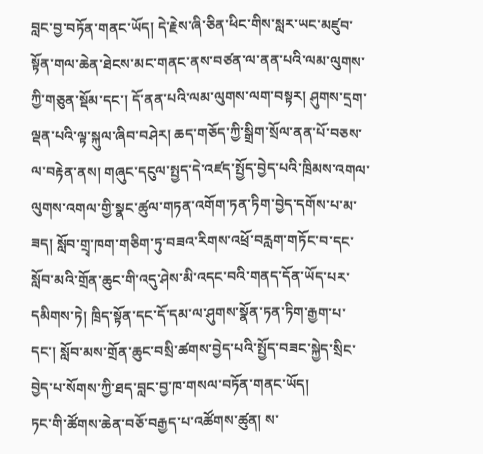བླང་བྱ་བཏོན་གནང་ཡོད། དེ་རྗེས་ཞི་ཅིན་ཕིང་གིས་སླར་ཡང་མཛུབ་སྟོན་གལ་ཆེན་ཐེངས་མང་གནང་ནས་བཙན་ལ་ནན་པའི་ལམ་ལུགས་ཀྱི་གཅུན་སྡོམ་དང་། དོ་ནན་པའི་ལམ་ལུགས་ལག་བསྟར། ཤུགས་དྲག་ལྡན་པའི་ལྟ་སྐུལ་ཞིབ་བཤེར། ཆད་གཅོད་ཀྱི་སྒྲིག་སྲོལ་ནན་པོ་བཅས་ལ་བརྟེན་ནས། གཞུང་དངུལ་སྤྱད་དེ་འཛད་སྤྱོད་བྱེད་པའི་ཁྲིམས་འགལ་ལུགས་འགལ་གྱི་སྣང་ཚུལ་གཏན་འགོག་ཏན་ཏིག་བྱེད་དགོས་པ་མ་ཟད། སློབ་གྲྭ་ཁག་གཅིག་ཏུ་བཟའ་རིགས་འཕྲོ་བརླག་གཏོང་བ་དང་སློབ་མའི་གྲོན་ཆུང་གི་འདུ་ཤེས་མི་འདང་བའི་གནད་དོན་ཡོད་པར་དམིགས་ཏེ། ཁྲིད་སྟོན་དང་དོ་དམ་ལ་ཤུགས་སྣོན་ཏན་ཏིག་རྒྱག་པ་དང་། སློབ་མས་གྲོན་ཆུང་བསྲི་ཚགས་བྱེད་པའི་སྤྱོད་བཟང་སྐྱེད་སྲིང་བྱེད་པ་སོགས་ཀྱི་ཐད་བླང་བྱ་ཁ་གསལ་བཏོན་གནང་ཡོད།
ཏང་གི་ཚོགས་ཆེན་བཅོ་བརྒྱད་པ་འཚོགས་ཚུན། ས་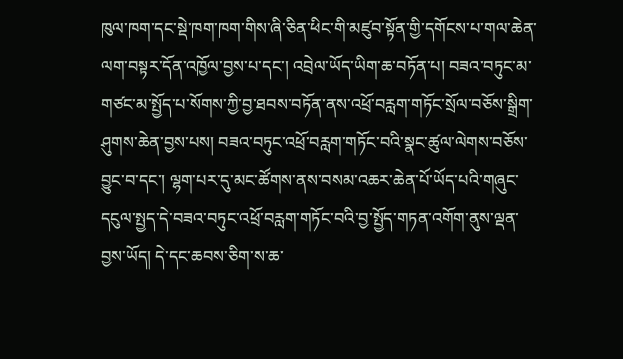ཁུལ་ཁག་དང་སྡེ་ཁག་ཁག་གིས་ཞི་ཅིན་ཕིང་གི་མཛུབ་སྟོན་གྱི་དགོངས་པ་གལ་ཆེན་ལག་བསྟར་དོན་འཁྱོལ་བྱས་པ་དང་། འབྲེལ་ཡོད་ཡིག་ཆ་བཏོན་པ། བཟའ་བཏུང་མ་གཙང་མ་སྤྱོད་པ་སོགས་ཀྱི་བྱ་ཐབས་བཏོན་ནས་འཕྲོ་བརླག་གཏོང་སྲོལ་བཅོས་སྒྲིག་ཤུགས་ཆེན་བྱས་པས། བཟའ་བཏུང་འཕྲོ་བརླག་གཏོང་བའི་སྣང་ཚུལ་ལེགས་བཅོས་བྱུང་བ་དང་། ལྷག་པར་དུ་མང་ཚོགས་ནས་བསམ་འཆར་ཆེན་པོ་ཡོད་པའི་གཞུང་དངུལ་སྤྱད་དེ་བཟའ་བཏུང་འཕྲོ་བརླག་གཏོང་བའི་བྱ་སྤྱོད་གཏན་འགོག་ནུས་ལྡན་བྱས་ཡོད། དེ་དང་ཆབས་ཅིག་ས་ཆ་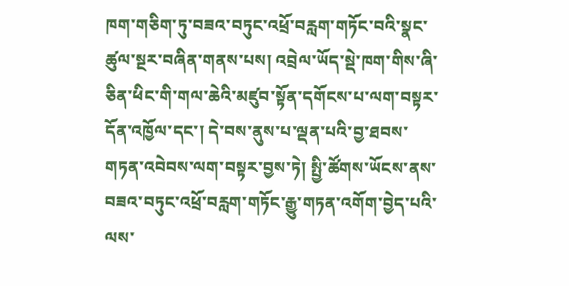ཁག་གཅིག་ཏུ་བཟའ་བཏུང་འཕྲོ་བརླག་གཏོང་བའི་སྣང་ཚུལ་སྔར་བཞིན་གནས་པས། འབྲེལ་ཡོད་སྡེ་ཁག་གིས་ཞི་ཅིན་ཕིང་གི་གལ་ཆེའི་མཛུབ་སྟོན་དགོངས་པ་ལག་བསྟར་དོན་འཁྱོལ་དང་། དེ་བས་ནུས་པ་ལྡན་པའི་བྱ་ཐབས་གཏན་འབེབས་ལག་བསྟར་བྱས་ཏེ། སྤྱི་ཚོགས་ཡོངས་ནས་བཟའ་བཏུང་འཕྲོ་བརླག་གཏོང་རྒྱུ་གཏན་འགོག་བྱེད་པའི་ལས་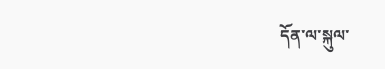དོན་ལ་སྐུལ་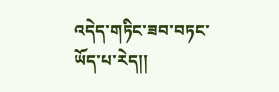འདེད་གཏིང་ཟབ་བཏང་ཡོད་པ་རེད།།